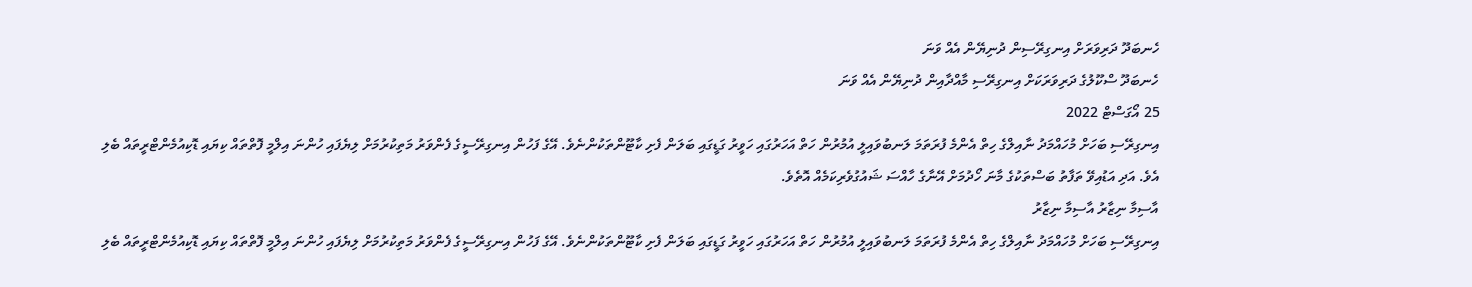ހެނބަދޫ ދަރިވަރަށް އިނގިރޭސިން ދުނިޔޭން އެއް ވަނަ
ހެނބަދޫ ސްކޫލުގެ ދަރިވަރަކަށް އިނގިރޭސި މާއްދާއިން ދުނިޔޭން އެއް ވަނަ
25 އޯގަސްޓް 2022
އިނގިރޭސި ބަހަށް މުހައްމަދު ނާއިލްގެ ހިތް އެންމެ ފުރަތަމަ ލަނބުވައިލީ އުމުރުން ހަތް އަހަރުގައި ހަވީރު ގަޑީގައި ބަލަން ފެށި ކާޓޫންތަކުންނެވެ. އޭގެ ފަހުން އިނގިރޭސީގެ ފެންވަރު މަތިކުރުމަށް ލިޔެފައި ހުންނަ އިލްމީ ފޮތްތައް ކިޔައި ޑޮކިއުމެންޓްރީތައް ބެލި އެވެ. އަދި އަޑުއިވޭ ތަފާތު ބަސްތަކުގެ މާނަ ހޯދުމަށް އޭނާގެ ހާއްސަ ޝައުގުވެރިކަމެއް އޮތެވެ.
އާސިމާ ނިޒާރު އާސިމާ ނިޒާރު
އިނގިރޭސި ބަހަށް މުހައްމަދު ނާއިލްގެ ހިތް އެންމެ ފުރަތަމަ ލަނބުވައިލީ އުމުރުން ހަތް އަހަރުގައި ހަވީރު ގަޑީގައި ބަލަން ފެށި ކާޓޫންތަކުންނެވެ. އޭގެ ފަހުން އިނގިރޭސީގެ ފެންވަރު މަތިކުރުމަށް ލިޔެފައި ހުންނަ އިލްމީ ފޮތްތައް ކިޔައި ޑޮކިއުމެންޓްރީތައް ބެލި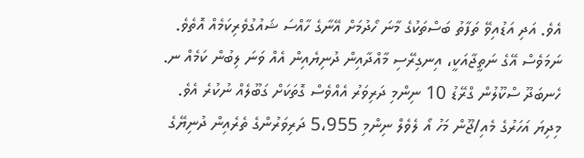އެވެ. އަދި އަޑުއިވޭ ތަފާތު ބަސްތަކުގެ މާނަ ހޯދުމަށް އޭނާގެ ހާއްސަ ޝައުގުވެރިކަމެއް އޮތެވެ.
ނަމަވެސް އޭގެ ނަތީޖާއަކީ، އިނގިރޭސި މާއްދާއިން ދުނިޔެއިން އެއް ވަނަ ލިބުން ކަމެއް ނ. ހެނބަދޫ ސްކޫލުން ގްރޭޑު 10 ނިންމި ދަރިވަރު އެއްވެސް ގޮތަކަށް ގަބޫލެއް ނުކުރެ އެވެ.
މިދިޔަ އަހަރުގެ މެއި/ޖޫން މަހު އޯ ލެވެލް ނިންމި 5،955 ދަރިވަރުންގެ ތެރެއިން ދުނިޔޭގެ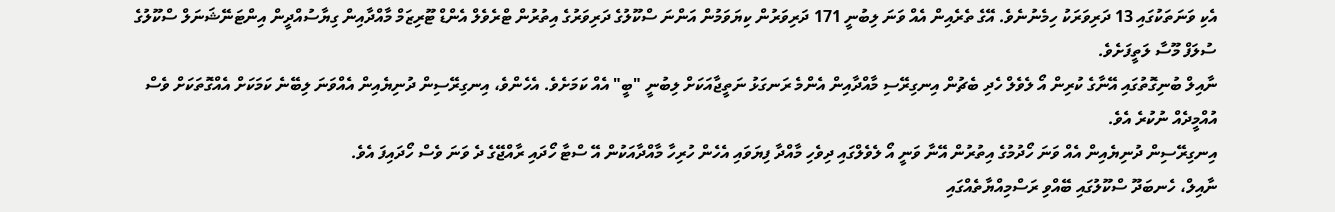އެކި ވަނަތަކުގައި 13 ދަރިވަރަކު ހިމެނުނެވެ. އޭގެ ތެރެއިން އެއް ވަނަ ލިބުނީ 171 ދަރިވަރުން ކިޔަވަމުން އަންނަ ސްކޫލުގެ ދަރިވަރުގެ އިތުރުން ޓްރެވެލް އެންޑް ޓޫރިޒަމް މާއްދާއިން ގިޔާސުއްދީން އިންޓަނޭޝަނަލް ސްކޫލުގެ ސުލަފް މޫސާ ލަތީފަށެވެ.
ނާއިލް ބުނިގޮތުގައި އޭނާގެ ކުރިން އޯ ލެވެލް ހެދި ބެޗުން އިނގިރޭސި މާއްދާއިން އެންމެ ރަނގަޅު ނަތީޖާއަކަށް ލިބުނީ "ބީ" އެއް ކަމަށެވެ. އެހެންވެ، އިނގިރޭސިން ދުނިޔެއިން އެއްވަނަ ލިބޭނެ ކަމަކަށް އެއްގޮތަކަށް ވެސް އުއްމީދެއް ނުކުރެ އެވެ.
އިނގިރޭސިން ދުނިޔެއިން އެއް ވަނަ ހޯދުމުގެ އިތުރުން އޭނާ ވަނީ އޯ ލެވެލްގައި ދިވެހި މާއްދާ ފިޔަވައި އެހެން ހުރިހާ މާއްދާއަކުން އޭ ސްޓާ ހޯދައި ރާއްޖޭގެ ދެ ވަނަ ވެސް ހޯދައިފަ އެވެ.
ނާއިލް، ހެނބަދޫ ސްކޫލުގައި ބޭއްވި ރަސްމިއްޔާތެއްގައި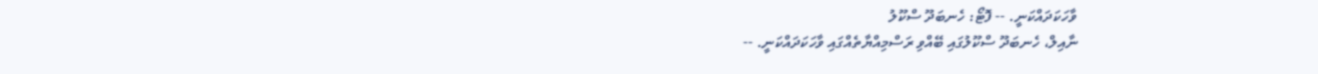ވާހަކަދައްކަނީ. -- ފޮޓޯ: ހެނބަދޫ ސްކޫލު
ނާއިލް، ހެނބަދޫ ސްކޫލުގައި ބޭއްވި ރަސްމިއްޔާތެއްގައި ވާހަކަދައްކަނީ. --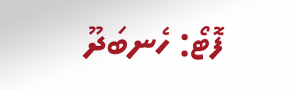ފޮޓޯ: ހެނބަދޫ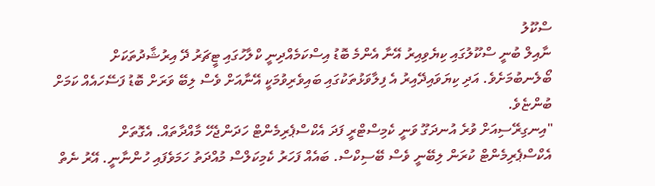ސްކޫލު
ނާއިލް ބުނީ ސްކޫލުގައި ކިޔެވިއިރު އޭނާ އެންމެ ބޮޑު އިސްކަމެއްދިނީ ކްލާހުގައި ޓީޗަރު ދޭ އިރުޝާދުތަކަށް ބޯލެނބުމަށެވެ. އަދި ކިޔަވައިދޭއިރު އެ ފިލާވަޅުތަކުގައި ބައިވެރިވުމަކީ އޭނާއަށް ވެސް ލިބޭ ވަރަށް ބޮޑު ފަސޭހައެއް ކަމަށް ބުންޏެވެ.
"އިނގިރޭސިއަށް ވުރެ އުނދަގޫ ވަނީ ކެމިސްޓްރީ ފަދަ އެކްސްޕެރިމެންޓް ހަދަންޖެހޭ މާއްދާތައް. އެގޮތަށް އެކްސްޕެރިމެންޓް ކުރަން ލިބޭނީ ވެސް ބޭސިކްސް. ބައެއް ފަހަރު ކެމިކަލްސް މުއްދަތު ހަމަވެފައި ހުންނާނީ. އޭރު ނެތް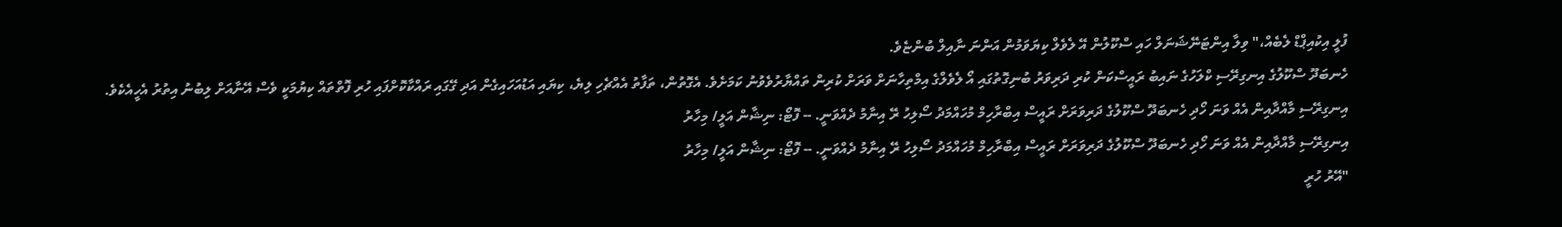ފުލީ އިކުއިޕްޑް ލެބެއް،" ވިލާ އިންޓަނޭޝަނަލް ހައި ސްކޫލުން އޭ ލެވެލް ކިޔަވަމުން އަންނަ ނާއިލް ބުންޏެވެ.
ހެނބަދޫ ސްކޫލުގެ އިނގިރޭސި ކްލަހުގެ ނައިބު ރައީސްކަން ކުރި ދަރިވަރު ބުނިގޮތުގައި އޯ ލެވެލްގެ އިމްތިހާނަށް ވަރަށް ކުރިން ތައްޔާރުވެވުނު ކަމަށެވެ. އެގޮތުން، ތަފާތު އެއްޗެހި ލިޔެ، ކިޔައި އަޑުއަހައިގެން އަދި ގޭގައި ރައްކާކޮށްފައި ހުރި ފޮތްތައް ކިޔުމަކީ ވެސް އޭނާއަށް ލިބުނު އިތުރު އެހީއެކެވެ.
އިނގިރޭސި މާއްދާއިން އެއް ވަނަ ހޯދި ހެނބަދޫ ސްކޫލުގެ ދަރިވަރަށް ރައީސް އިބްރާހިމް މުހައްމަދު ސޯލިހު ރޭ އިނާމު ދެއްވަނީ. -- ފޮޓޯ: ނިޝާން އަލީ/ މިހާރު
އިނގިރޭސި މާއްދާއިން އެއް ވަނަ ހޯދި ހެނބަދޫ ސްކޫލުގެ ދަރިވަރަށް ރައީސް އިބްރާހިމް މުހައްމަދު ސޯލިހު ރޭ އިނާމު ދެއްވަނީ. -- ފޮޓޯ: ނިޝާން އަލީ/ މިހާރު
"އޭރު ހުރީ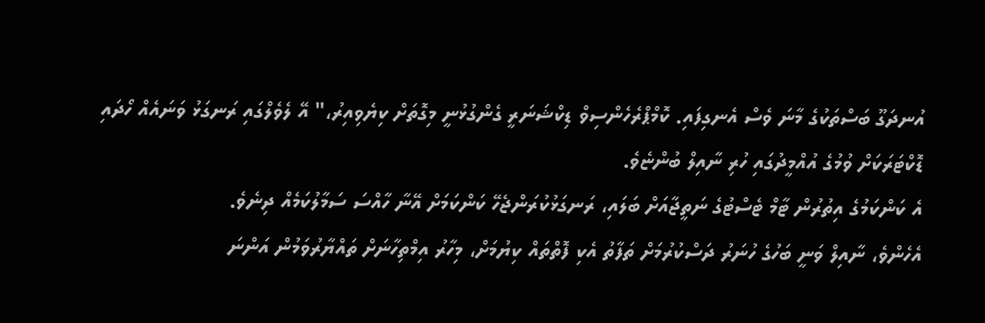އުނދަގޫ ބަސްތަކުގެ މާނަ ވެސް އެނގިފައި. ކޮމްޕްރެހެންސިވް ޑިކްޝަނަރީ ގެންގުޅުނީ މިގޮތަށް ކިޔެވިއިރު،" އޭ ލެވެލްގައި ރަނގަޅު ވަނައެއް ހޯދައި ޑޮކްޓަރަކަށް ވުމުގެ އުއްމީދުގައި ހުރި ނާއިލް ބުންޏެވެ.
އެ ކަންކަމުގެ އިތުރުން ޓާމް ޓެސްޓުގެ ނަތީޖާއަށް ބަލައި، ރަނގަޅުކުރަންޖެހޭ ކަންކަމަށް އޭނާ ހާއްސަ ސަމާލުކަމެއް ދިނެވެ.
އެހެންވެ، ނާއިލް ވަނީ ބަހުގެ ހުނަރު ދަސްކުރުމަށް ތަފާތު އެކި ފޮތްތައް ކިޔުމަށް، މިހާރު އިމްތިހާނަށް ތައްޔާރުވަމުން އަންނަ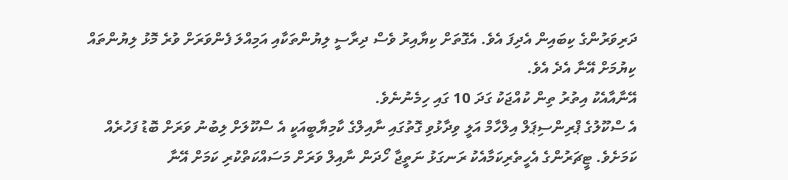ދަރިވަރުންގެ ކިބައިން އެދިފަ އެވެ. އެގޮތަށް ކިޔާއިރު ވެސް ދިރާސީ ލިޔުންތަކާއި އަމިއްލަ ފެންވަރަށް ވުރެ މޮޅު ލިޔުންތައް ކިޔުމަށް އޭނާ އެދެ އެވެ.
އޭނާއާއެކު އިތުރު ތިން ކުއްޖަކު ގަދަ 10 ގައި ހިމެނުނެވެ.
އެ ސްކޫލުގެ ޕްރިންސިޕަލް އިލްހާމް އަލީ ވިދާޅުވި ގޮތުގައި ނާއިލްގެ ކާމިޔާބީއަކީ އެ ސްކޫލަށް ލިބުނު ވަރަށް ބޮޑު ފަހުރެއް ކަމަށެވެ. ޓީޗަރުންގެ އެހީތެރިކަމާއެކު ރަނގަޅު ނަތީޖާ ހޯދަން ނާއިލް ވަރަށް މަސައްކަތްކުރި ކަމަށް އޭނާ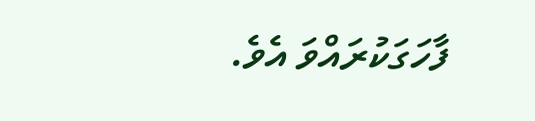ފާހަގަކުރައްވަ އެވެ.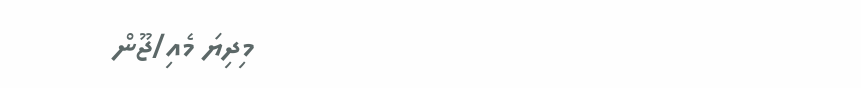މިދިޔަ މެއި/ޖޫން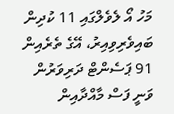މަހު އޯ ލެވެލްގައި 11 ކުދިން ބައިވެރިވިއިރު، އޭގެ ތެރެއިން 91 ޕަސެންޓް ދަރިވަރުން ވަނީ ފަސް މާއްދާއިން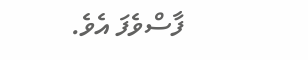ފާސްވެފަ އެވެ.